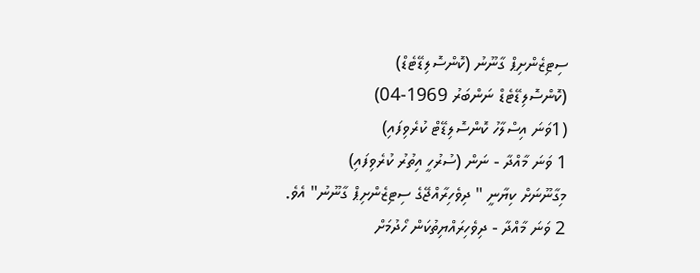ސިޓިޒެންށިޕް ގާނޫނު (ކޮންސޮލިޑޭޓެޑް)
(ކޮންސޮލިޑޭޓެޑް ނަންބަރު 1969-04)
(1ވަނަ އިސްލާހު ކޮންސޮލިޑޭޓް ކުރެވިފައި)
1 ވަނަ މާއްދާ - ނަން (ސުރުހީ އިތުރު ކުރެވިފައި)
މިގާނޫނަށް ކިޔާނީ " ދިވެހިރާއްޖޭގެ ސިޓިޒެންށިޕް ގާނޫނު" އެވެ.
2 ވަނަ މާއްދާ - ދިވެހިރައްޔިތުކަން ހޯދުމަށް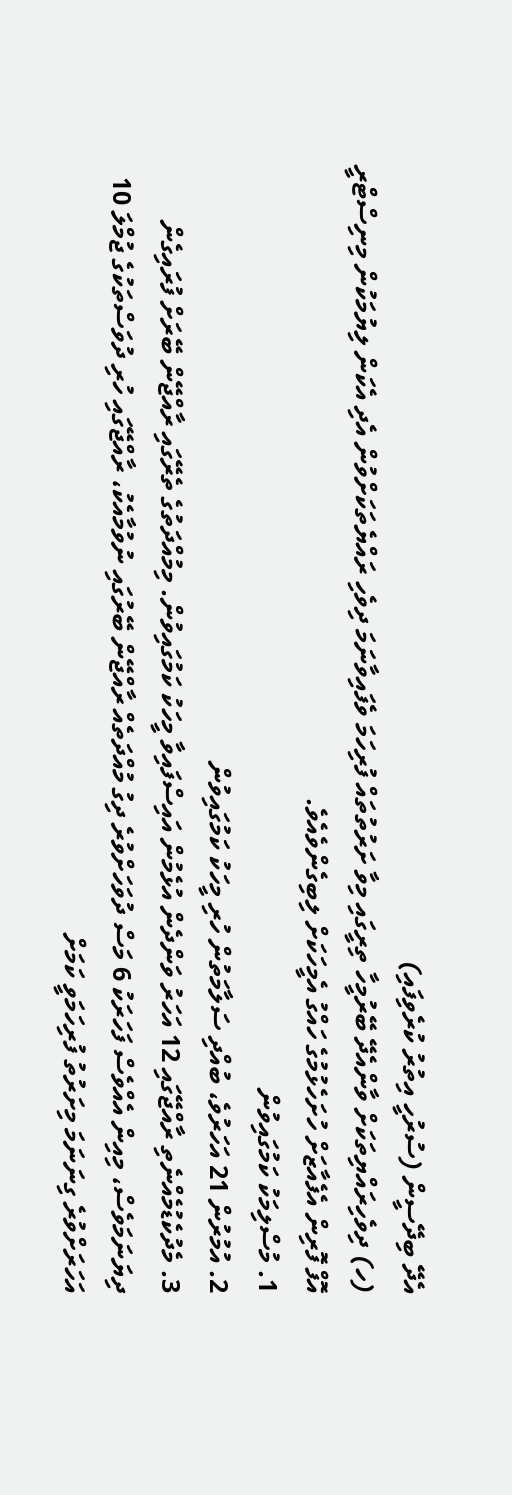އެދޭ ބިދޭސީން (ސުރުހީ އިތުރު ކުރެވިފައި)
(ހ) ދިވެހިރައްޔިތަކަށް ވާންއެދޭ ބޭރުމީހާ ތިރީގައި މިވާ ށަރުތުތައް ފުރިހަމަ ވެފައިވާނަމަ ދިވެހި ރައްޔެތަކަށްވުން އެދި އެކަން ލިޔުމަކުން މިނިސްޓްރީ އޮފް ފޮރިން އެފެއާޒަށް ހުށަހެޅުމުގެ ހައްގު އެމީހަކަށް ލިބިގެންވެއެވެ.
1. މުސްލިމަކު ކަމުގައިވުން
2. އުމުރުން 21 އަހަރުވެ، ބުއްދި ސަލާމަތުން ހުރި މީހަކު ކަމުގައިވުން
3. މެދުކެޑުމެއްނެތި ރާއްޖޭގައި 12 އަހަރު ވަންދެން އުޅެމުން އައިސްފައިވާ މީހަކު ކަމުގައިވުން. މިމުއްދަތުގެ ތެރޭގައި ރާއްޖޭން ބޭރަށް ފުރައިގެން ދިޔަނަމަވެސް، މިއިން އެއްވެސް ފަހަރަކު 6 މަސް ދުވަހަށްވުރެ ދިގު މުއްދަތެއް ރާއްޖޭން ބޭރުގައި ނުވުމާއެކު، ރާއްޖޭގައި ހުރި ދުވަސްތަކުގެ ޖުމްލަ 10 އަހަރަށްވުރެ ގިނަނަމަ މިށަރުތު ފުރިހަމަވީ ކަމަށް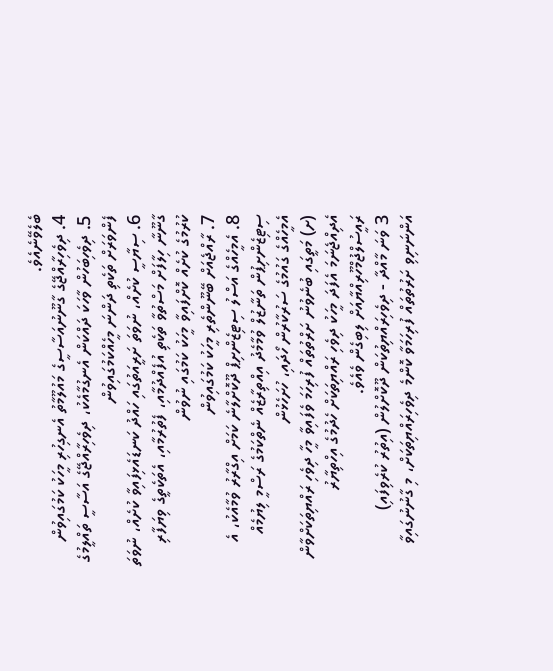ބެލެވޭނެއެވެ.
4. ދިވެހިރާއްޖޭގެ ގާނޫނުއަސާސީގެ މައުލޫމާތު އެނގިހުރި މީހަކު ކަމުގައިވުން
5. ދިވެހިބަހުން ވާހަކަ ދައްކަން އެނގުމާއެކު، ދިވެހިރާއްޖޭގެ އަސާސީ ތައްލީމުގެ ފެންވަރަށް ތަކެތި ދަންނަ މީހެއްކަމުގައިވުން
6. ސިޔާސީ ކުށެއް، ނުވަތަ ށަރީއަތުގައި ހައްދު ކަނޑައެޅިފައިވާ ކުށެއް، ނުވަތަ ގާނޫނާ ހިލާފަށް މަސްތުވާ ތަކެތި އުފެއްދުމާއި، ފެތުރުމާއި، އެތަކެތީގެ ވިޔަފާރި ކުރުމުގެ ކުށެއް ކޮށްފައިވާ މީހަކު ކަމުގައި ނުވުން
7. ރާއްޖެއަށް ބޭނޫންތެރި މީހަކު ކަމުގައިވުން
8. އެމީހެއްގެ އަސްލު ސިޓިޒެންށިޕް ދޫކޮށްލާނެ ކަމަށް އިގްރާރު ވުމާއެކު، އެ ސިޓިޒެންށިޕުން ތަނާޒުލް ވުމާމެދު އިއްތިރާޒެއް ނެތްކަމުގެ ރަސްމީ ލިޔުމެއް އެމީހެއްގެ ގައުމުގެ ސަރުކާރުން ހޯދައި، ހުށަހެޅުން
(ށ) މަތީގައި ބުނެވުނު ށަރްތުތައް ފުރިހަމަ ވެފައިވާ މީހާ ދިވެހި ރައްޔިތަކަށްވާން އެދިއްޖެނަމަ އެފަދަ މީހަކު ދިވެހި ރައްޔިތަކަށް ހެދުމުގެ އިހްތިޔާރު ރައީސުލްޖުމްހޫރިއްޔާއަށް ލިބިގެން ވެއެވެ.
3 ވަނަ މާއްދާ - ދިވެހިރައްޔިތުކަން ދޫކޮށްލުން (އިތުރު ކުރެވިފައި)
އަންނަނިވި ށަރުތުތައް ފުރިހަމަވާ ކޮންމެ ދިވެހިރައްޔިތަކަށް، މި ގާނުނުގައިވާ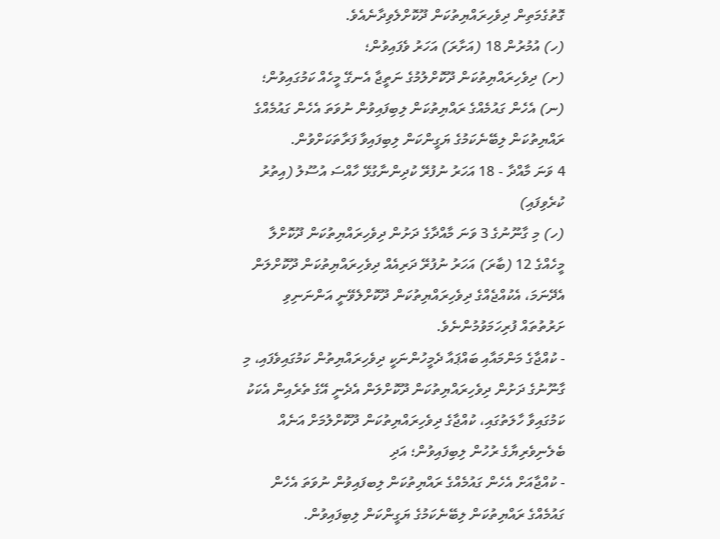ގޮތުގެމަތިން ދިވެހިރައްޔިތުކަން ދޫކޮށްލެވިދާނެއެވެ.
(ހ) އުމުރުން 18 (އަށާރަ) އަހަރު ވެފައިވުން؛
(ށ) ދިވެހިރައްޔިތުކަން ދޫކޮށްލުމުގެ ނަތީޖާ އެނގޭ މީހެއް ކަމުގައިވުން؛
(ނ) އެހެން ގައުމެއްގެ ރައްޔިތުކަން ލިބިފައިވުން ނުވަތަ އެހެން ގައުމެއްގެ ރައްޔިތުކަން ލިބޭނެކަމުގެ ޔަގީންކަން ލިބިފައިވާ ފަރާތަކަށްވުން.
4 ވަނަ މާއްދާ - 18 އަހަރު ނުފުރޭ ކުދިންނާގުޅޭ ހާއްސަ އުސޫލު (އިތުރު ކުރެވިފައި)
(ހ) މި ގާނޫނުގެ 3 ވަނަ މާއްދާގެ ދަށުން ދިވެހިރައްޔިތުކަން ދޫކޮށްލާ މީހެއްގެ 12 (ބާރަ) އަހަރު ނުފުރޭ ދަރިއެއް ދިވެހިރައްޔިތުކަން ދޫކޮށްލަން އެދޭނަމަ، އެކުއްޖެއްގެ ދިވެހިރައްޔިތުކަން ދޫކޮށްލެވޭނީ އަންނަނިވި ށަރުތުތައް ފުރިހަމަވުމުންނެވެ.
- ކުއްޖާގެ މަންމައާއި ބައްޕައާ ދެމީހުންނަކީ ދިވެހިރައްޔިތުން ކަމުގައިވެފައި، މި ގާނޫނުގެ ދަށުން ދިވެހިރައްޔިތުކަން ދޫކޮށްލަން އެދެނީ އޭގެ ތެރެއިން އެކަކު ކަމުގައިވާ ހާލަތުގައި، ކުއްޖާގެ ދިވެހިރައްޔިތުކަން ދޫކޮށްލުމަށް އަނެއް ބެލެނިވެރިޔާގެ ރުހުން ލިބިފައިވުން؛ އަދި
- ކުއްޖާއަށް އެހެން ގައުމެއްގެ ރައްޔިތުކަން ލިބފައިވުން ނުވަތަ އެހެން ގައުމެއްގެ ރައްޔިތުކަން ލިބޭނެކަމުގެ ޔަގީންކަން ލިބިފައިވުން.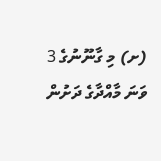(ށ) މި ގާނޫނުގެ 3 ވަނަ މާއްދާގެ ދަށުން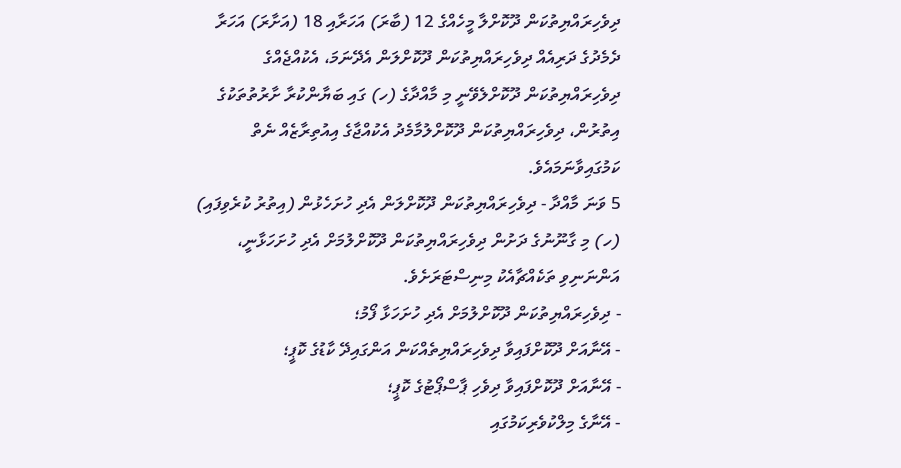ދިވެހިރައްޔިތުކަން ދޫކޮށްލާ މީހެއްގެ 12 (ބާރަ) އަހަރާއި 18 (އަށާރަ) އަހަރާ ދެމެދުގެ ދަރިއެއް ދިވެހިރައްޔިތުކަން ދޫކޮށްލަން އެދޭނަމަ، އެކުއްޖެއްގެ ދިވެހިރައްޔިތުކަން ދޫކޮށްލެވޭނީ މި މާއްދާގެ (ހ) ގައި ބަޔާންކުރާ ށާރުތުތަކުގެ އިތުރުން، ދިވެހިރައްޔިތުކަން ދޫކޮށްލުމާމެދު އެކުއްޖާގެ އިއުތިރާޒެއް ނެތް ކަމުގައިވާނަމައެވެ.
5 ވަނަ މާއްދާ - ދިވެހިރައްޔިތުކަން ދޫކޮށްލަން އެދި ހުށަހެޅުން (އިތުރު ކުރެވިފައި)
(ހ) މި ގާނޫނުގެ ދަށުން ދިވެހިރައްޔިތުކަން ދޫކޮށްލުމަށް އެދި ހުށަހަޅާނީ، އަންނަނިވި ތަކެއްޗާއެކު މިނިސްޓަރަށެވެ.
- ދިވެހިރައްޔިތުކަން ދޫކޮށްލުމަށް އެދި ހުށަހަޅާ ފޯމު؛
- އޭނާއަށް ދޫކޮށްފައިވާ ދިވެހިރައްޔިތެއްކަން އަންގައިދޭ ކާޑުގެ ކޮޕީ؛
- އޭނާއަށް ދޫކޮށްފައިވާ ދިވެހި ޕާސްޕޯޓުގެ ކޮޕީ؛
- އޭނާގެ މިލްކުވެރިކަމުގައި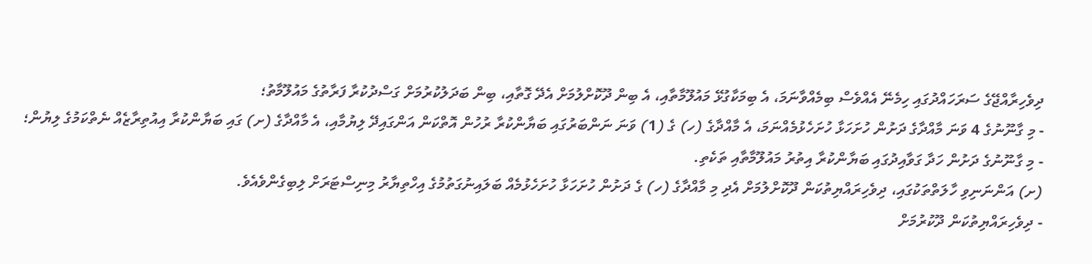ދިވެހިރާއްޖޭގެ ސަރަހައްދުގައި ހިމެނޭ އެއްވެސް ބިމެއްވާނަމަ، އެ ބިމަކާގުޅޭ މައުލޫމާތާއި، އެ ބިން ދޫކޮށްލުމަށް އެދޭ ގޮތާއި، ބިން ބަދަލުކުރުމަށް ގަސްދުކުރާ ފަރާތުގެ މައުލޫމާތު؛
- މި ގާނޫނުގެ 4 ވަނަ މާއްދާގެ ދަށުން ހުށަހަޅާ ހުށަހެޅުމެއްނަމަ، އެ މާއްދާގެ (ހ) ގެ (1) ވަނަ ނަންބަރުގައި ބަޔާންކުރާ ރުހުން އޮތްކަން އަންގައިދޭ ލިޔުމާއި، އެ މާއްދާގެ (ށ) ގައި ބަޔާންކުރާ އިއުތިރާޒެއް ނެތްކަމުގެ ލިޔުން؛
- މި ގާނޫނުގެ ދަށުން ހަދާ ގަވާއިދުގައި ބަޔާންކުރާ އިތުރު މައުލޫމާތާއި ތަކެތި.
(ށ) އަންނަނިވި ހާލަތްތަކުގައި، ދިވެހިރައްޔިތުކަން ދޫކޮށްލުމަށް އެދި މި މާއްދާގެ (ހ) ގެ ދަށުން ހުށަހަޅާ ހުށަހެޅުމެއް ބަލައިނުގަތުމުގެ އިހްތިޔާރު މިނިސްޓަރަށް ލިބިގެންވެއެވެ.
- ދިވެހިރައްޔިތުކަން ދޫކުރުމަށް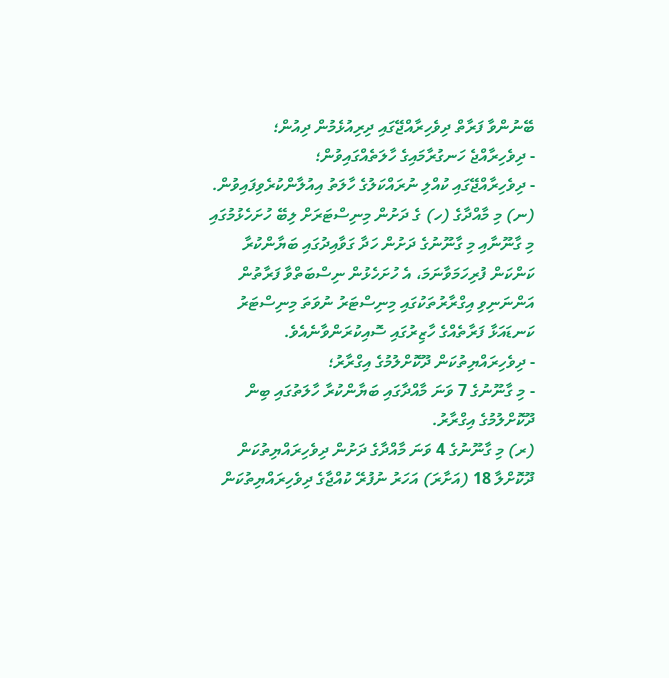ބޭނުންވާ ފަރާތް ދިވެހިރާއްޖޭގައި ދިރިއުޅެމުން ދިއުން؛
- ދިވެހިރާއްޖެ ހަނގުރާމައިގެ ހާލަތެއްގައިވުން؛
- ދިވެހިރާއްޖޭގައި ކުއްލި ނުރައްކަލުގެ ހާލަތު އިއުލާންކުރެވިފައިވުން.
(ނ) މި މާއްދާގެ (ހ) ގެ ދަށުން މިނިސްޓަރަށް ލިބޭ ހުށަހެޅުމުގައި މި ގާނޫނާއި މި ގާނޫނުގެ ދަށުން ހަދާ ގަވާއިދުގައި ބަޔާންކުރާ ކަންކަން ފުރިހަމަވާނަމަ، އެ ހުށަހެޅުން ނިސްބަތްވާ ފަރާތުން އަންނަނިވި އިގްރާރުތަކުގައި މިނިސްޓަރު ނުވަތަ މިނިސްޓަރު ކަނޑައަޅާ ފަރާތެއްގެ ހާޒިރުގައި ސޮއިކުރަންވާނެއެވެ.
- ދިވެހިރައްޔިތުކަން ދޫކޮށްލުމުގެ އިގްރާރު؛
- މި ގާނޫނުގެ 7 ވަނަ މާއްދާގައި ބަޔާންކުރާ ހާލަތުގައި ބިން ދޫކޮށްލުމުގެ އިގްރާރު.
(ރ) މި ގާނޫނުގެ 4 ވަނަ މާއްދާގެ ދަށުން ދިވެހިރައްޔިތުކަން ދޫކޮށްލާ 18 (އަށާރަ) އަހަރު ނުފުރޭ ކުއްޖާގެ ދިވެހިރައްޔިތުކަން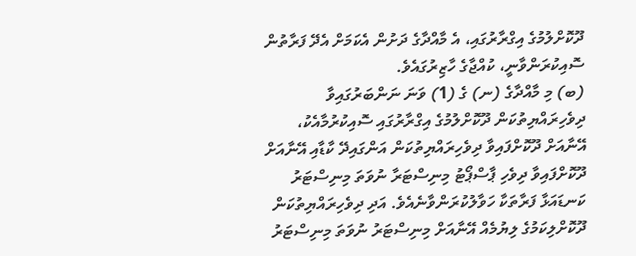ދޫކޮށްލުމުގެ އިގްރާރުގައި، އެ މާއްދާގެ ދަށުން އެކަމަށް އެދޭ ފަރާތުން ސޮއިކުރަންވާނީ، ކުއްޖާގެ ހާޒިރުގައެވެ.
(ބ) މި މާއްދާގެ (ނ) ގެ (1) ވަނަ ނަންބަރުގައިވާ ދިވެހިރައްޔިތުކަން ދޫކޮށްލުމުގެ އިގްރާރުގައި ސޮއިކުރުމާއެކު، އޭނާއަށް ދޫކޮށްފައިވާ ދިވެހިރައްޔިތުކަން އަންގައިދޭ ކާޑާއި އޭނާއަށް ދޫކޮށްފައިވާ ދިވެހި ޕާސްޕޯޓު މިނިސްޓަރާ ނުވަތަ މިނިސްޓަރު ކަނޑައަޅާ ފަރާތަކާ ހަވާލުކުރަންވާނެއެވެ. އަދި ދިވެހިރައްޔިތުކަން ދޫކޮށްލިކަމުގެ ލިޔުމެއް އޭނާއަށް މިނިސްޓަރު ނުވަތަ މިނިސްޓަރު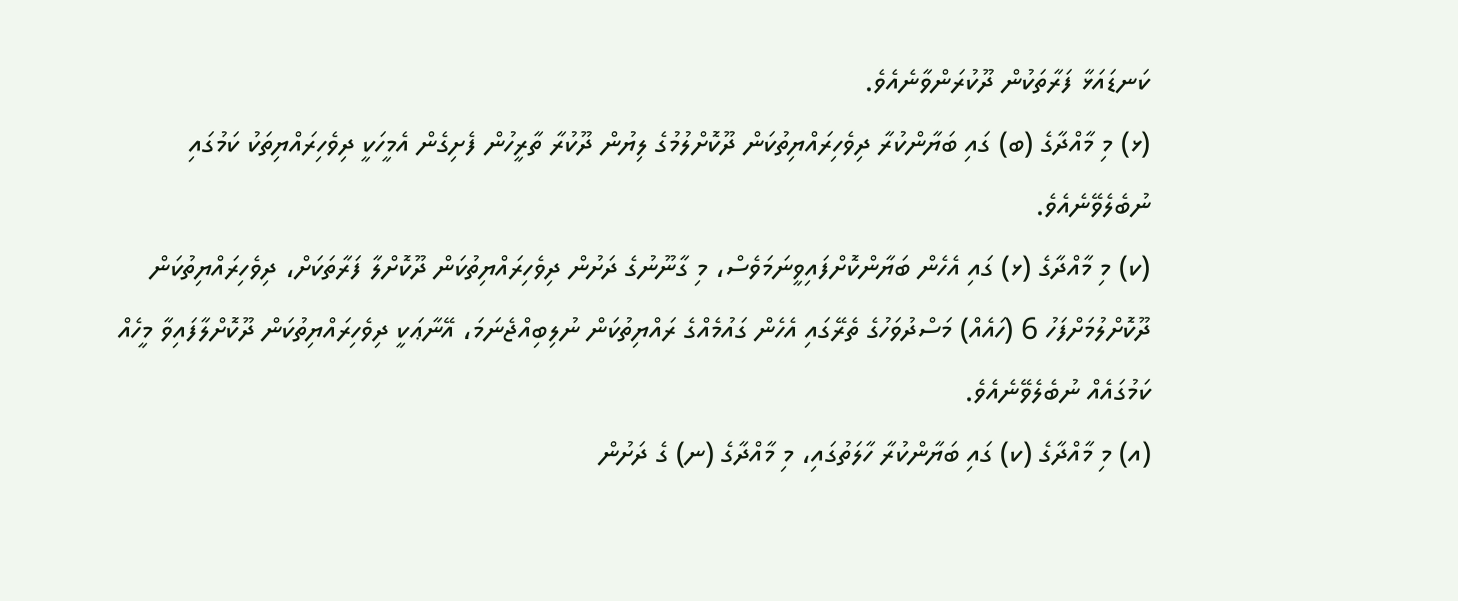ކަނޑައަޅާ ފަރާތަކުން ދޫކުރަންވާނެއެވެ.
(ޅ) މި މާއްދާގެ (ބ) ގައި ބަޔާންކުރާ ދިވެހިރައްޔިތުކަން ދޫކޮށްލުމުގެ ލިޔުން ދޫކުރާ ތާރީހުން ފެށިގެން އެމީހަކީ ދިވެހިރައްޔިތަކު ކަމުގައި ނުބެލެވޭނެއެވެ.
(ކ) މި މާއްދާގެ (ޅ) ގައި އެހެން ބަޔާންކޮށްފައިވީނަމަވެސް، މި ގާނޫނުގެ ދަށުން ދިވެހިރައްޔިތުކަން ދޫކޮށްލާ ފަރާތަކަށް، ދިވެހިރައްޔިތުކަން ދޫކޮށްލުމަށްފަހު 6 (ހައެއް) މަސްދުވަހުގެ ތެރޭގައި އެހެން ގައުމެއްގެ ރައްޔިތުކަން ނުލިބިއްޖެނަމަ، އޭނާޢަކީ ދިވެހިރައްޔިތުކަން ދޫކޮށްލާފައިވާ މީހެއް ކަމުގައެއް ނުބެލެވޭނެއެވެ.
(އ) މި މާއްދާގެ (ކ) ގައި ބަޔާންކުރާ ހާލަތުގައި، މި މާއްދާގެ (ނ) ގެ ދަށުން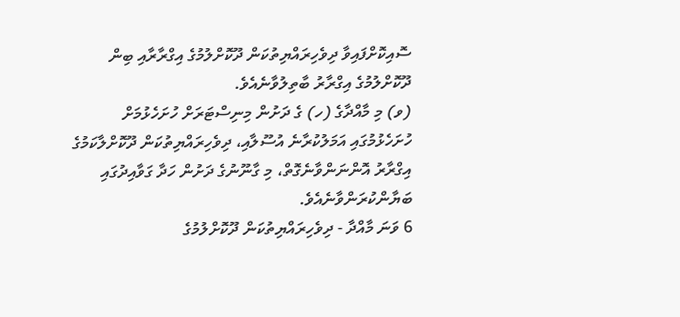ސޮއިކޮށްފައިވާ ދިވެހިރައްޔިތުކަން ދޫކޮށްލުމުގެ އިގްރާރާއި ބިން ދޫކޮށްލުމުގެ އިގްރާރު ބާތިލުވާނެއެވެ.
(ވ) މި މާއްދާގެ (ހ) ގެ ދަށުން މިނިސްޓަރަށް ހުށަހެޅުމަށް ހުށަހެޅުމުގައި އަމަލުކުރާނެ އުސޫލާއި، ދިވެހިރައްޔިތުކަން ދޫކޮށްލާކަމުގެ އިގްރާރު އޮންނަންވާނެގޮތް، މި ގާނޫނުގެ ދަށުން ހަދާ ގަވާއިދުގައި ބަޔާންކުރަންވާނެއެވެ.
6 ވަނަ މާއްދާ - ދިވެހިރައްޔިތުކަން ދޫކޮށްލުމުގެ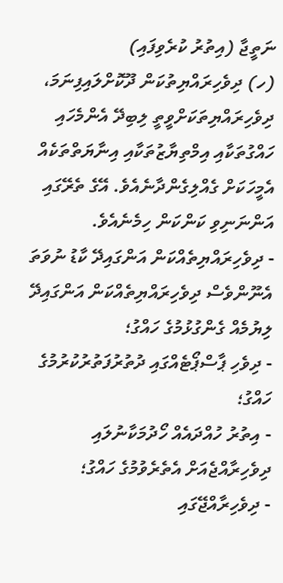ނަތީޖާ (އިތުރު ކުރެވިފައި)
(ހ) ދިވެހިރައްޔިތުކަން ދޫކޮށްލައިފިނަމަ، ދިވެހިރައްޔިތަކަށްވީތީ ލިބިދޭ އެންމެހައި ހައްގުތަކާއި އިމްތިޔާޒުތަކާއި އިނާޔަތްތަކެއް އެމީހަކަށް ގެއްލިގެންދާނެއެވެ. އޭގެ ތެރޭގައި އަންނަނިވި ކަންކަން ހިމެނެއެވެ.
- ދިވެހިރައްޔިތެއްކަން އަންގައިދޭ ކާޑު ނުވަތަ އެނޫންވެސް ދިވެހިރައްޔިތެއްކަން އަންގައިދޭ ލިޔުމެއް ގެންގުޅުމުގެ ހައްގު؛
- ދިވެހި ޕާސްޕޯޓެއްގައި ދުތުރުފަތުރުކުރުމުގެ ހައްގު؛
- އިތުރު ހުއްދައެއް ހޯދުމަކާނުލައި ދިވެހިރާއްޖެއަށް އެތެރެވުމުގެ ހައްގު؛
- ދިވެހިރާއްޖޭގައި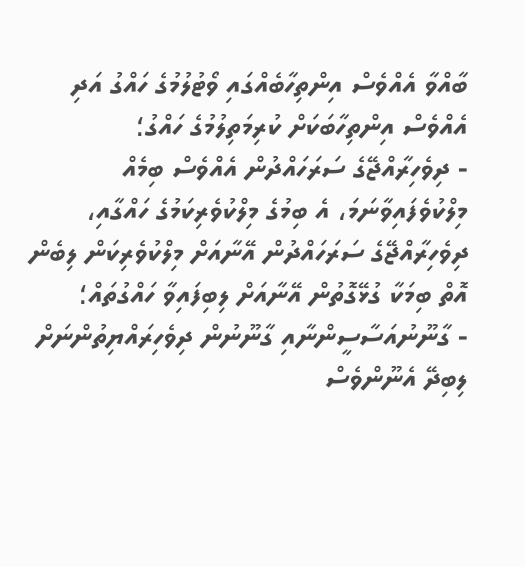ބާއްވާ އެއްވެސް އިންތިހާބެއްގައި ވޯޓުލުމުގެ ހައްގު އަދި އެއްވެސް އިންތިހާބަކަށް ކުރިމަތިލުމުގެ ހައްގު؛
- ދިވެހިރާއްޖޭގެ ސަރަހައްދުން އެއްވެސް ބިމެއް މިލްކުވެފައިވާނަމަ، އެ ބިމުގެ މިލްކުވެރިކަމުގެ ހައްގާއި، ދިވެހިރާއްޖޭގެ ސަރަހައްދުން އޭނާއަށް މިލްކުވެރިކަން ލިބެން އޮތް ބިމަކާ ގުޅޭގޮތުން އޭނާއަށް ލިބިފައިވާ ހައްގުތައް؛
- ގާނޫނުއަސާސީންނާއި ގާނޫނުން ދިވެހިރައްޔިތުންނަށް ލިބިދޭ އެނޫންވެސް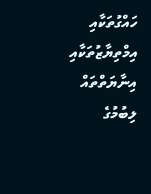ހައްގުތަކާއި އިމްތިޔާޒުތަކާއި އިނާޔަތްތައް ލިބުމުގެ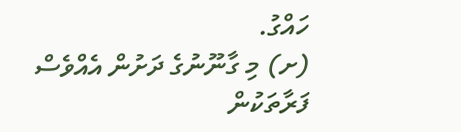ހައްގު.
(ށ) މި ގާނޫނުގެ ދަށުން އެއްވެސް ފަރާތަކުން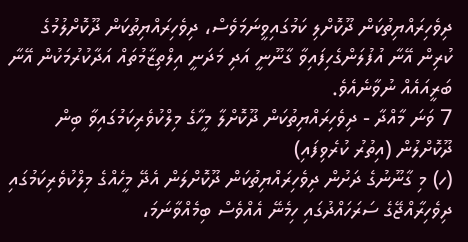ދިވެހިރައްޔިތުކަން ދޫކޮށްލި ކަމުގައިވީނަމަވެސް، ދިވެހިރައްޔިތުކަން ދޫކޮށްލުމުގެ ކުރިން އޭނާ އުފުލަންގެހިފައިވާ ގާނޫނީ އަދި މަދަނީ އިލްތިޒާމުތައް އަދާކުރުމަކުން އޭނާ ބަރީއައެއް ނުވާނެއެވެ.
7 ވަނަ މާއްދާ - ދިވެހިރައްޔިތުކަން ދޫކޮށްލާ މީހާގެ މިލްކުވެރިކަމުގައިވާ ބިން ދޫކޮށްލުން (އިތުރު ކުރެވިފައި)
(ހ) މި ގާނޫނުގެ ދަށުން ދިވެހިރައްޔިތުކަން ދޫކޮށްލަން އެދޭ މީހެއްގެ މިލްކުވެރިކަމުގައި ދިވެހިރާއްޖޭގެ ސަރަހައްދުގައި ހިމެނޭ އެއްވެސް ބިމެއްވާނަމަ،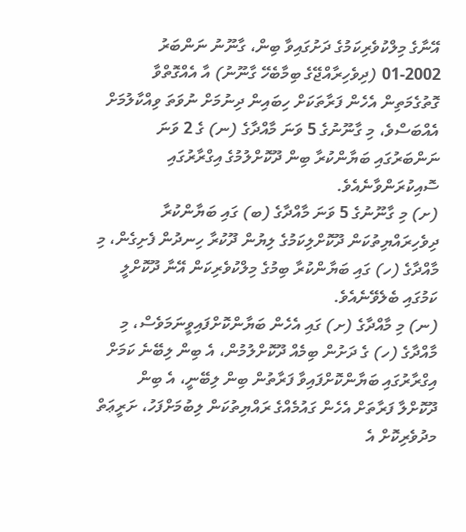އޭނާގެ މިލްކުވެރިކަމުގެ ދަށުގައިވާ ބިން، ގާނޫނު ނަންބަރު 2002-01 (ދިވެހިރާއްޖޭގެ ބިމާބެހޭ ގާނޫނު) އާ އެއްގޮތްވާ ގޮތުގެމަތިން އެހެން ފަރާތަކަށް ހިބައިން ދިނުމަށް ނުވަތަ ވިއްކާލުމަށް އެއްބަސްވެ، މި ގާނޫނުގެ 5 ވަނަ މާއްދާގެ (ނ) ގެ 2 ވަނަ ނަންބަރުގައި ބަޔާންކުރާ ބިން ދޫކޮށްލުމުގެ އިގްރާރުގައި ސޮއިކުރަންވާނެއެވެ.
(ށ) މި ގާނޫނުގެ 5 ވަނަ މާއްދާގެ (ބ) ގައި ބަޔާންކުރާ ދިވެހިރައްޔިތުކަން ދޫކޮށްލިކަމުގެ ލިޔުން ދޫކުރާ ހިނދުން ފެށިގެން، މި މާއްދާގެ (ހ) ގައި ބަޔާންކުރާ ބިމުގެ މިލްކުވެރިކަން އޭނާ ދޫކޮށްލީ ކަމުގައި ބެލެވޭނެއެވެ.
(ނ) މި މާއްދާގެ (ށ) ގައި އެހެން ބަޔާންކޮށްފައިވީނަމަވެސް، މި މާއްދާގެ (ހ) ގެ ދަށުން ބިމެއް ދޫކޮށްލުމުން، އެ ބިން ލިބޭނެ ކަމަށް އިގްރާރުގައި ބަޔާންކޮށްފައިވާ ފަރާތުން ބިން ލިބޭނީ، އެ ބިން ދޫކޮށްލާ ފަރާތަށް އެހެން ގައުމެއްގެ ރައްޔިތުކަން ލިބުމަށްފަހު، ށަރީޢަތް މދުވެރިކޮށް އެ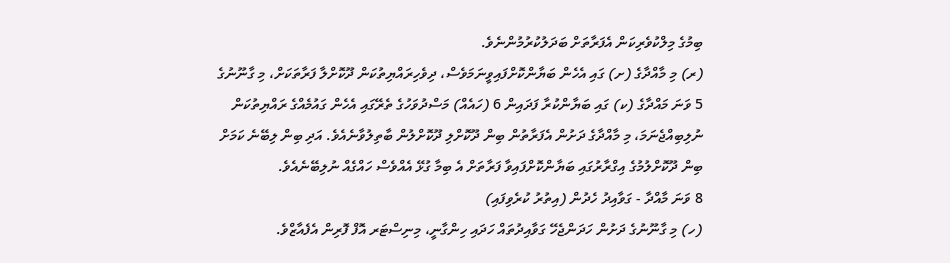ބިމުގެ މިލްކުވެރިކަން އެފަރާތަށް ބަދަލުކުރުމުންނެވެ.
(ރ) މި މާއްދާގެ (ށ) ގައި އެހެން ބަޔާންކޮށްފައިވީނަމަވެސް، ދިވެހިރައްޔިތުކަން ދޫކޮށްލާ ފަރާތަކަށް، މި ގާނޫނުގެ 5 ވަނަ މައްދާގެ (ކ) ގައި ބަޔާންކުރާ ފަދައިން 6 (ހައެއް) މަސްދުވަހުގެ ތެރޭގައި އެހެން ގައުމެއްގެ ރައްޔިތުކަން ނުލިބިއްޖެނަމަ، މި މާއްދާގެ ދަށުން އެފަރާތުން ބިން ދޫކޮށްލި ދޫކޮށްލުން ބާތިލުވާނެއެވެ. އަދި ބިން ލިބޭނެ ކަމަށް ބިން ދޫކޮށްލުމުގެ އިގްރާރުގައި ބަޔާންކޮށްފައިވާ ފަރާތަށް އެ ބިމާ ގުޅޭ އެއްވެސް ހައްގެއް ނުލިބޭނެއެވެ.
8 ވަނަ މާއްދާ - ގަވާއިދު ހެދުން (އިތުރު ކުރެވިފައި)
(ހ) މި ގާނޫނުގެ ދަށުން ހަދަންޖެހޭ ގަވާއިދުތައް ހަދައި ހިންގާނީ، މިނިސްޓަރ އޮފް ފޮރިން އެފެއާޒްވެ.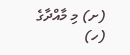(ށ) މި މާއްދާގެ (ހ)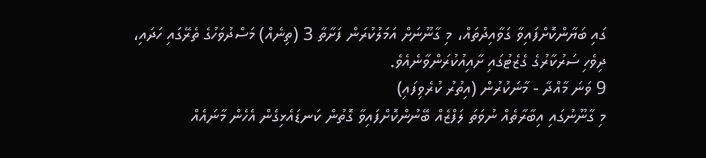ގައި ބަޔާންކޮށްފައިވާ ގަވާއިދުތައް، މި ގާނޫނަށް އަމަލުކުރަން ފަށާތާ 3 (ތިނެއް) މަސްދުވަހުގެ ތެރޭގައި ހަދައި، ދިވެހި ސަރުކާރުގެ ގެޒެޓުގައި ށާއިއުކުރަންވާނެއެވެ.
9 ވަނަ މާއްދާ - މާނަކުރުން (އިތުރު ކުރެވިފައި)
މި ގާނޫނުގައި އިބާރާތެއް ނުވަތަ ލަފްޒެއް ބޭނުންކޮށްފައިވާ ގޮތުން ކަނޑައެޅިގެން އެހެން މާނައެއް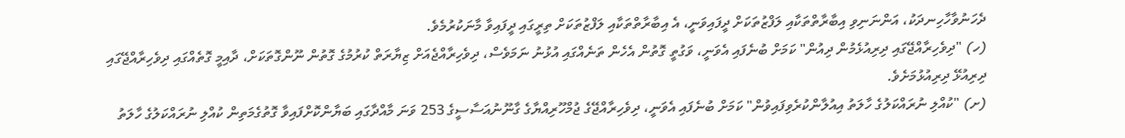ދެހަނުވާހާހިނދަކު، އަންނަނިވި އިބާރާތްތަކާއި ލަފްޒުތަކަށް ދީފައިވަނީ، އެ އިބާރާތްތަކާއި ލަފްޒުތަކަށް ތިރީގައި ދީފައިވާ މާނަކުރުމެވެ.
(ހ) "ދިވެހިރާއްޖޭގައި ދިރިއުޅެމުން ދިއުން" ކަމަށް ބުނެފައި އެވަނީ، ވަގުތީ ގޮތުން އެހެން ތަނެއްގައި އުޅުނު ނަމަވެސް، ދިވެހިރާއްޖެއަށް ޒިޔާރަތް ކުރުމުގެ ގޮތުން ނޫންގޮތަކަށް، ދާއިމީ ގޮތެއްގައި ދިވެހިރާއްޖޭގައި ދިރިއުޅޭ ދިރިއުޅުމަށެވެ.
(ށ) "ކުއްލި ނުރައްކަލުގެ ހާލަތު އިއުލާންކުރެވިފައިވުން" ކަމަށް ބުނެފައި އެވަނީ، ދިވެހިރާއްޖޭގެ ޖުމްހޫރިއްޔާގެ ގާނޫނުއަސާސީގެ 253 ވަނަ މާއްދާގައި ބަޔާންކޮށްފައިވާ ގޮތުގެމަތިން ކުއްލި ނުރައްކަލުގެ ހާލަތު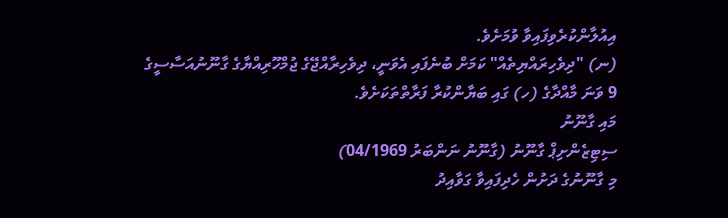އިއުލާންކުރެވިފައިވާ ވުމަށެވެ.
(ނ) "ދިވެހިރައްޔިތެއް" ކަމަށް ބުނެފައި އެވަނީ، ދިވެހިރާއްޖޭގެ ޖުމްހޫރިއްޔާގެ ގާނޫނުއަސާސީގެ 9 ވަނަ މާއްދާގެ (ހ) ގައި ބަޔާންކުރާ ފަރާތްތަކަށެވެ.
މައި ގާނޫނު
ސިޓިޒެންށިޕް ގާނޫނު (ގާނޫނު ނަންބަރު 04/1969)
މި ގާނޫނުގެ ދަށުން ހެދިފައިވާ ގަވާއިދު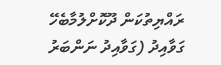ރައްޔިތުކަން ދޫކޮށްލުމާބެހޭ ގަވާއިދު (ގަވާއިދު ނަންބަރު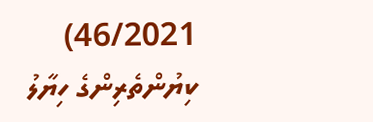46/2021)
ކިޔުންތެރިންގެ ހިޔާލު